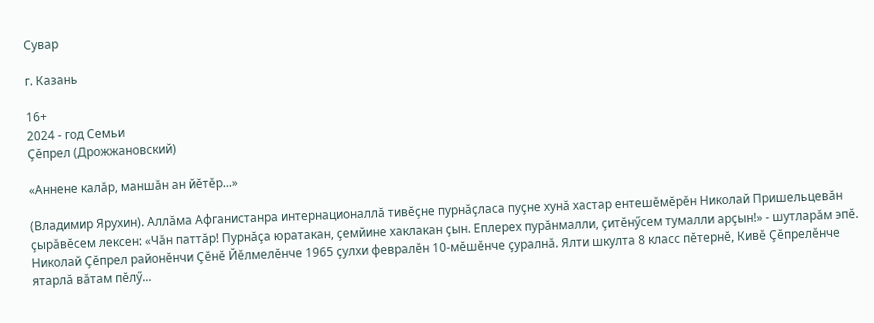Сувар

г. Казань

16+
2024 - год Семьи
Çĕпрел (Дрожжановский)

«Аннене калăр, маншăн ан йӗтӗр...»

(Владимир Ярухин). Аллăма Афганистанра интернационаллă тивӗçне пурнăçласа пуçне хунă хастар ентешӗмӗрӗн Николай Пришельцевăн çырăвӗсем лексен: «Чăн паттăр! Пурнăçа юратакан, çемйине хаклакан çын. Еплерех пурăнмалли, çитӗнӳсем тумалли арçын!» - шутларăм эпӗ. Николай Çӗпрел районӗнчи Çӗнӗ Йӗлмелӗнче 1965 çулхи февралӗн 10-мӗшӗнче çуралнă. Ялти шкулта 8 класс пӗтернӗ, Кивӗ Çӗпрелӗнче ятарлă вăтам пӗлӳ...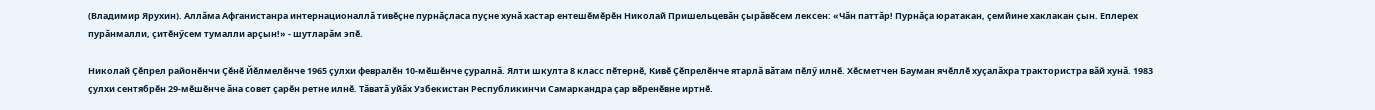(Владимир Ярухин). Аллăма Афганистанра интернационаллă тивӗçне пурнăçласа пуçне хунă хастар ентешӗмӗрӗн Николай Пришельцевăн çырăвӗсем лексен: «Чăн паттăр! Пурнăçа юратакан, çемйине хаклакан çын. Еплерех пурăнмалли, çитӗнӳсем тумалли арçын!» - шутларăм эпӗ.

Николай Çӗпрел районӗнчи Çӗнӗ Йӗлмелӗнче 1965 çулхи февралӗн 10-мӗшӗнче çуралнă. Ялти шкулта 8 класс пӗтернӗ, Кивӗ Çӗпрелӗнче ятарлă вăтам пӗлӳ илнӗ. Хӗсметчен Бауман ячӗллӗ хуçалăхра трактористра вăй хунă. 1983 çулхи сентябрӗн 29-мӗшӗнче ăна совет çарӗн ретне илнӗ. Тăватă уйăх Узбекистан Республикинчи Самаркандра çар вӗренӗвне иртнӗ.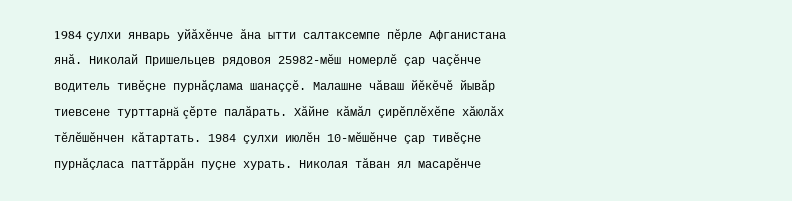1984 çулхи январь уйăхӗнче ăна ытти салтаксемпе пӗрле Афганистана янă. Николай Пришельцев рядовоя 25982-мӗш номерлӗ çар чаçӗнче водитель тивӗçне пурнăçлама шанаççӗ. Малашне чăваш йӗкӗчӗ йывăр тиевсене турттарнă çӗрте палăрать. Хăйне кăмăл çирӗплӗхӗпе хăюлăх тӗлӗшӗнчен кăтартать. 1984 çулхи июлӗн 10-мӗшӗнче çар тивӗçне пурнăçласа паттăррăн пуçне хурать. Николая тăван ял масарӗнче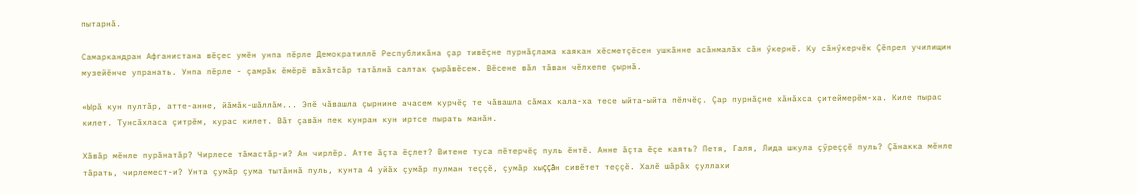пытарнă.

Самаркандран Афганистана вӗçес умӗн унпа пӗрле Демократиллӗ Республикăна çар тивӗçне пурнăçлама каякан хӗсметçӗсен ушкăнне асăнмалăх сăн ӳкернӗ. Ку сăнӳкерчӗк Çӗпрел училищин музейӗнче упранать. Унпа пӗрле - çамрăк ӗмӗрӗ вăхăтсăр татăлнă салтак çырăвӗсем. Вӗсене вăл тăван чӗлхепе çырнă.

«Ырă кун пултăр, атте-анне, йăмăк-шăллăм... Эпӗ чăвашла çырнине ачасем курчӗç те чăвашла сăмах кала-ха тесе ыйта-ыйта пӗлчӗç. Çар пурнăçне хăнăхса çитеймерӗм-ха. Киле пырас килет. Тунсăхласа çитрӗм, курас килет. Вăт çавăн пек кунран кун иртсе пырать манăн.

Хăвăр мӗнле пурăнатăр? Чирлесе тăмастăр-и? Ан чирлӗр. Атте ăçта ӗçлет? Витене туса пӗтерчӗç пуль ӗнтӗ. Анне ăçта ӗçе каять? Петя, Галя, Лида шкула çӳреççӗ пуль? Çăнакка мӗнле тăрать, чирлемест-и? Унта çумăр çума тытăннă пуль, кунта 4 уйăх çумăр пулман теççӗ, çумăр хыççăн сивӗтет теççӗ. Халӗ шăрăх çуллахи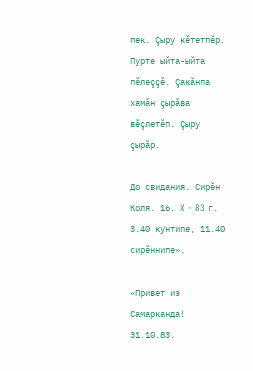пек. Çыру кӗтетпӗр. Пурте ыйта-ыйта пӗлеççӗ. Çакăнпа хамăн çырăва вӗçлетӗп. Çыру çырăр.

До свидания. Сирӗн Коля. 16. X - 83 г. 3.40 кунтипе, 11.40 сирӗннипе».

«Привет из Самарканда! 31.10.83.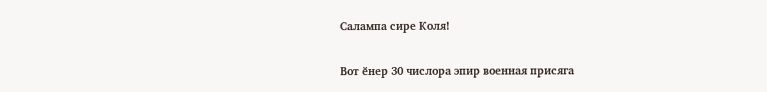Салампа сире Коля!

Вот ӗнер 30 числора эпир военная присяга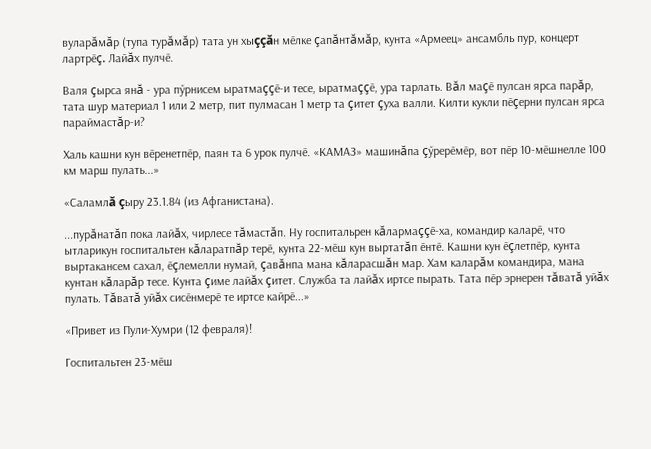вуларăмăр (тупа турăмăр) тата ун хыççăн мӗлке çапăнтăмăр, кунта «Армеец» ансамбль пур, концерт лартрӗç. Лайăх пулчӗ.

Валя çырса янă - ура пӳрнисем ыратмаççӗ-и тесе, ыратмаççӗ, ура тарлать. Вăл маçӗ пулсан ярса парăр, тата шур материал 1 или 2 метр, пит пулмасан 1 метр та çитет çуха валли. Килти кукли пӗçерни пулсан ярса параймастăр-и?

Халь кашни кун вӗренетпӗр, паян та 6 урок пулчӗ. «КАМАЗ» машинăпа çӳрерӗмӗр, вот пӗр 10-мӗшнелле 100 км марш пулать...»

«Саламлă çыру 23.1.84 (из Афганистана).

...пурăнатăп пока лайăх, чирлесе тăмастăп. Ну госпитальрен кăлармаççӗ-ха, командир каларӗ, что ытларикун госпитальтен кăларатпăр терӗ, кунта 22-мӗш кун выртатăп ӗнтӗ. Кашни кун ӗçлетпӗр, кунта выртакансем сахал, ӗçлемелли нумай, çавăнпа мана кăларасшăн мар. Хам каларăм командира, мана кунтан кăларăр тесе. Кунта çиме лайăх çитет. Служба та лайăх иртсе пырать. Тата пӗр эрнерен тăватă уйăх пулать. Тăватă уйăх сисӗнмерӗ те иртсе кайрӗ...»

«Привет из Пули-Хумри (12 февраля)!

Госпитальтен 23-мӗш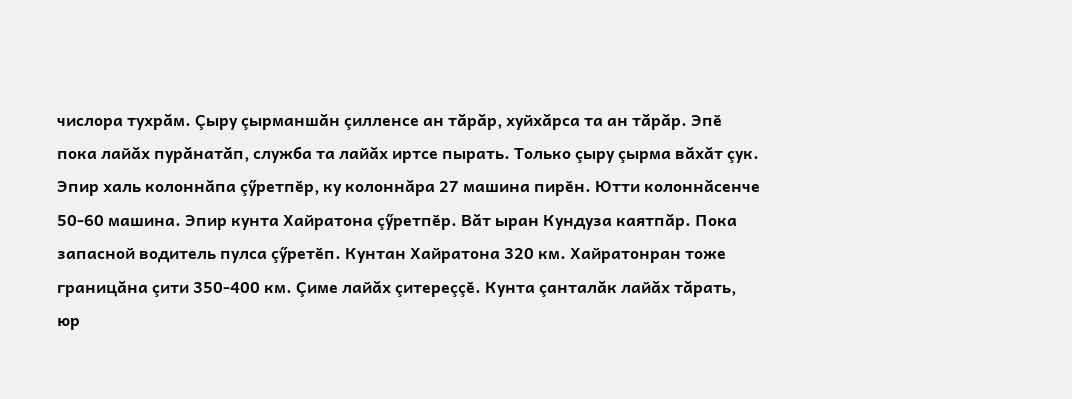числора тухрăм. Çыру çырманшăн çилленсе ан тăрăр, хуйхăрса та ан тăрăр. Эпӗ пока лайăх пурăнатăп, служба та лайăх иртсе пырать. Только çыру çырма вăхăт çук. Эпир халь колоннăпа çӳретпӗр, ку колоннăра 27 машина пирӗн. Ютти колоннăсенче 50-60 машина. Эпир кунта Хайратона çӳретпӗр. Вăт ыран Кундуза каятпăр. Пока запасной водитель пулса çӳретӗп. Кунтан Хайратона 320 км. Хайратонран тоже границăна çити 350-400 км. Çиме лайăх çитереççӗ. Кунта çанталăк лайăх тăрать, юр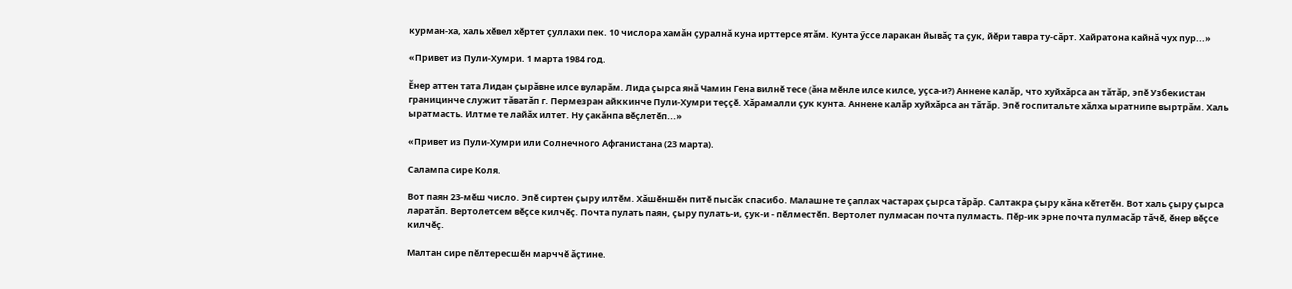курман-ха, халь хӗвел хӗртет çуллахи пек. 10 числора хамăн çуралнă куна ирттерсе ятăм. Кунта ӳссе ларакан йывăç та çук, йӗри тавра ту-сăрт. Хайратона кайнă чух пур...»

«Привет из Пули-Хумри. 1 марта 1984 год.

Ӗнер аттен тата Лидан çырăвне илсе вуларăм. Лида çырса янă Чамин Гена вилнӗ тесе (ăна мӗнле илсе килсе, уçса-и?) Аннене калăр, что хуйхăрса ан тăтăр, эпӗ Узбекистан границинче служит тăватăп г. Пермезран айккинче Пули-Хумри теççӗ. Хăрамалли çук кунта. Аннене калăр хуйхăрса ан тăтăр. Эпӗ госпитальте хăлха ыратнипе выртрăм. Халь ыратмасть. Илтме те лайăх илтет. Ну çакăнпа вӗçлетӗп...»

«Привет из Пули-Хумри или Солнечного Афганистана (23 марта).

Салампа сире Коля.

Вот паян 23-мӗш число. Эпӗ сиртен çыру илтӗм. Хăшӗншӗн питӗ пысăк спасибо. Малашне те çаплах частарах çырса тăрăр. Салтакра çыру кăна кӗтетӗн. Вот халь çыру çырса ларатăп. Вертолетсем вӗçсе килчӗç. Почта пулать паян, çыру пулать-и, çук-и - пӗлместӗп. Вертолет пулмасан почта пулмасть. Пӗр-ик эрне почта пулмасăр тăчӗ, ӗнер вӗçсе килчӗç.

Малтан сире пӗлтересшӗн марччӗ ăçтине.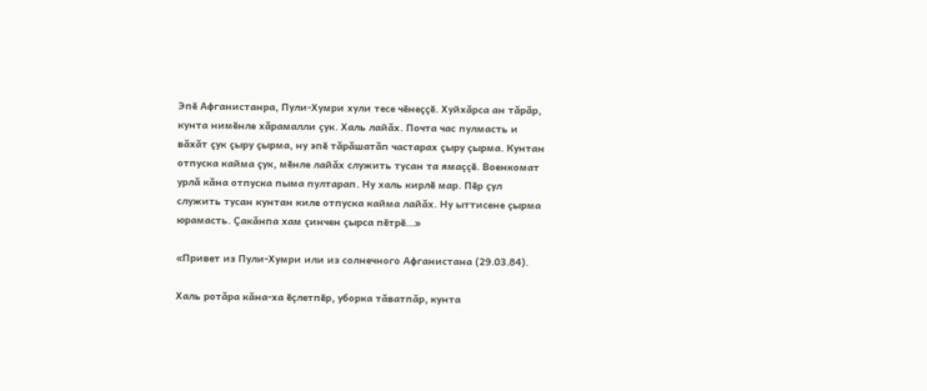Эпӗ Афганистанра, Пули-Хумри хули тесе чӗнеççӗ. Хуйхăрса ан тăрăр, кунта нимӗнле хăрамалли çук. Халь лайăх. Почта час пулмасть и вăхăт çук çыру çырма, ну эпӗ тăрăшатăп частарах çыру çырма. Кунтан отпуска кайма çук, мӗнле лайăх служить тусан та ямаççӗ. Военкомат урлă кăна отпуска пыма пултарап. Ну халь кирлӗ мар. Пӗр çул служить тусан кунтан киле отпуска кайма лайăх. Ну ыттисене çырма юрамасть. Çакăнпа хам çинчен çырса пӗтрӗ...»

«Привет из Пули-Хумри или из солнечного Афганистана (29.03.84).

Халь ротăра кăна-ха ӗçлетпӗр, уборка тăватпăр, кунта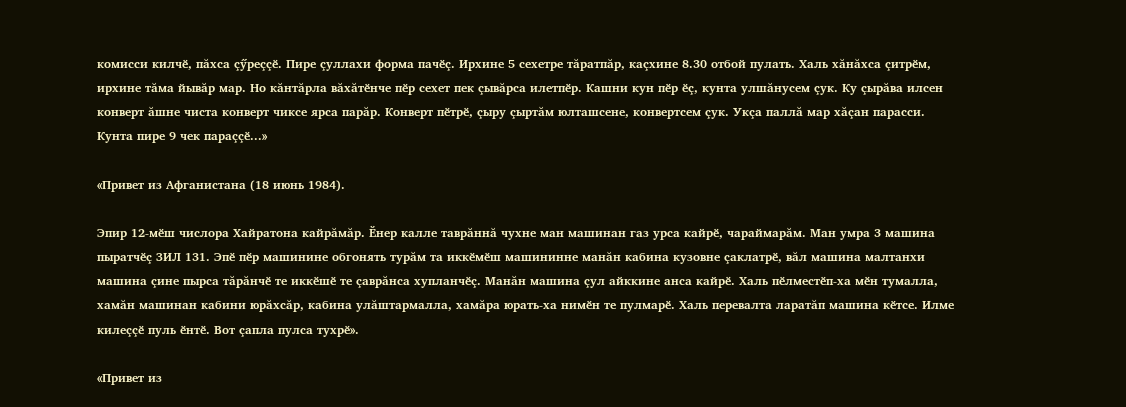комисси килчӗ, пăхса çӳреççӗ. Пире çуллахи форма пачӗç. Ирхине 5 сехетре тăратпăр, каçхине 8.30 отбой пулать. Халь хăнăхса çитрӗм, ирхине тăма йывăр мар. Но кăнтăрла вăхăтӗнче пӗр сехет пек çывăрса илетпӗр. Кашни кун пӗр ӗç, кунта улшăнусем çук. Ку çырăва илсен конверт ăшне чиста конверт чиксе ярса парăр. Конверт пӗтрӗ, çыру çыртăм юлташсене, конвертсем çук. Укçа паллă мар хăçан парасси. Кунта пире 9 чек параççӗ...»

«Привет из Афганистана (18 июнь 1984).

Эпир 12-мӗш числора Хайратона кайрăмăр. Ӗнер калле таврăннă чухне ман машинан газ урса кайрӗ, чараймарăм. Ман умра 3 машина пыратчӗç ЗИЛ 131. Эпӗ пӗр машинине обгонять турăм та иккӗмӗш машининне манăн кабина кузовне çаклатрӗ, вăл машина малтанхи машина çине пырса тăрăнчӗ те иккӗшӗ те çаврăнса хупланчӗç. Манăн машина çул айккине анса кайрӗ. Халь пӗлместӗп-ха мӗн тумалла, хамăн машинан кабини юрăхсăр, кабина улăштармалла, хамăра юрать-ха нимӗн те пулмарӗ. Халь перевалта ларатăп машина кӗтсе. Илме килеççӗ пуль ӗнтӗ. Вот çапла пулса тухрӗ».

«Привет из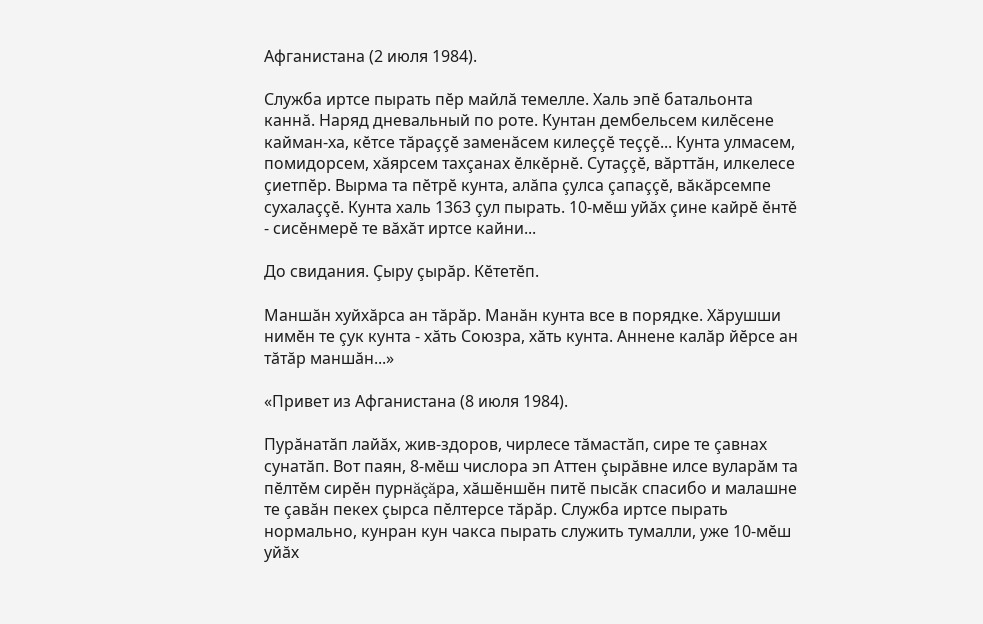Афганистана (2 июля 1984).

Служба иртсе пырать пӗр майлă темелле. Халь эпӗ батальонта каннă. Наряд дневальный по роте. Кунтан дембельсем килӗсене кайман-ха, кӗтсе тăраççӗ заменăсем килеççӗ теççӗ... Кунта улмасем, помидорсем, хăярсем тахçанах ӗлкӗрнӗ. Сутаççӗ, вăрттăн, илкелесе çиетпӗр. Вырма та пӗтрӗ кунта, алăпа çулса çапаççӗ, вăкăрсемпе сухалаççӗ. Кунта халь 1363 çул пырать. 10-мӗш уйăх çине кайрӗ ӗнтӗ - сисӗнмерӗ те вăхăт иртсе кайни...

До свидания. Çыру çырăр. Кӗтетӗп.

Маншăн хуйхăрса ан тăрăр. Манăн кунта все в порядке. Хăрушши нимӗн те çук кунта - хăть Союзра, хăть кунта. Аннене калăр йӗрсе ан тăтăр маншăн...»

«Привет из Афганистана (8 июля 1984).

Пурăнатăп лайăх, жив-здоров, чирлесе тăмастăп, сире те çавнах сунатăп. Вот паян, 8-мӗш числора эп Аттен çырăвне илсе вуларăм та пӗлтӗм сирӗн пурнăçăра, хăшӗншӗн питӗ пысăк спасибо и малашне те çавăн пекех çырса пӗлтерсе тăрăр. Служба иртсе пырать нормально, кунран кун чакса пырать служить тумалли, уже 10-мӗш уйăх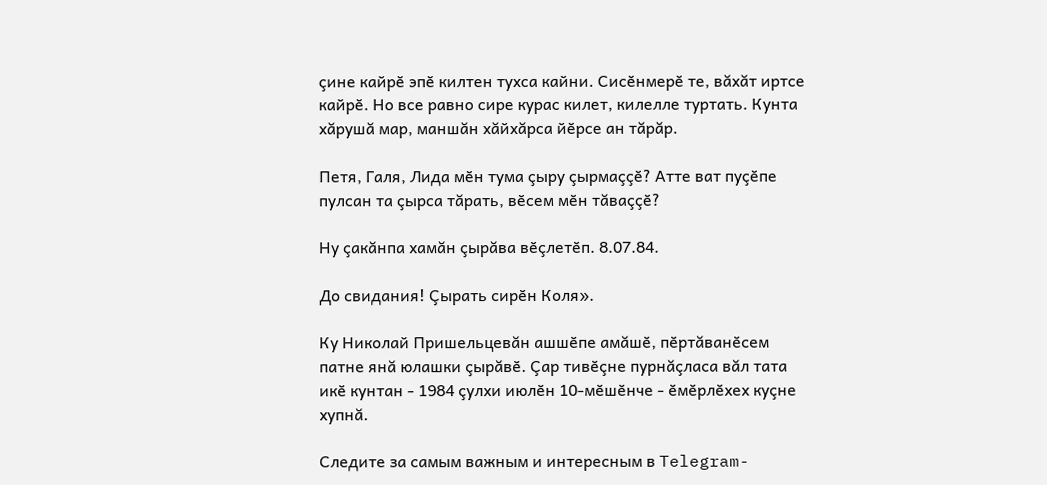çине кайрӗ эпӗ килтен тухса кайни. Сисӗнмерӗ те, вăхăт иртсе кайрӗ. Но все равно сире курас килет, килелле туртать. Кунта хăрушă мар, маншăн хăйхăрса йӗрсе ан тăрăр.

Петя, Галя, Лида мӗн тума çыру çырмаççӗ? Атте ват пуçӗпе пулсан та çырса тăрать, вӗсем мӗн тăваççӗ?

Ну çакăнпа хамăн çырăва вӗçлетӗп. 8.07.84.

До свидания! Çырать сирӗн Коля».

Ку Николай Пришельцевăн ашшӗпе амăшӗ, пӗртăванӗсем патне янă юлашки çырăвӗ. Çар тивӗçне пурнăçласа вăл тата икӗ кунтан - 1984 çулхи июлӗн 10-мӗшӗнче - ӗмӗрлӗхех куçне хупнă.

Следите за самым важным и интересным в Telegram-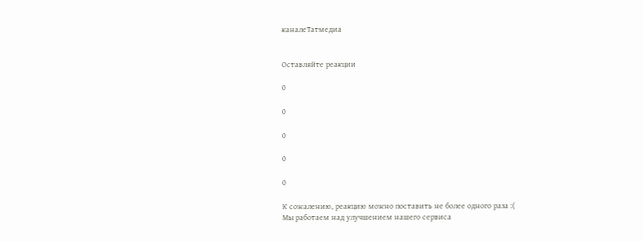каналеТатмедиа


Оставляйте реакции

0

0

0

0

0

К сожалению, реакцию можно поставить не более одного раза :(
Мы работаем над улучшением нашего сервиса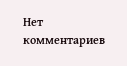Нет комментариев